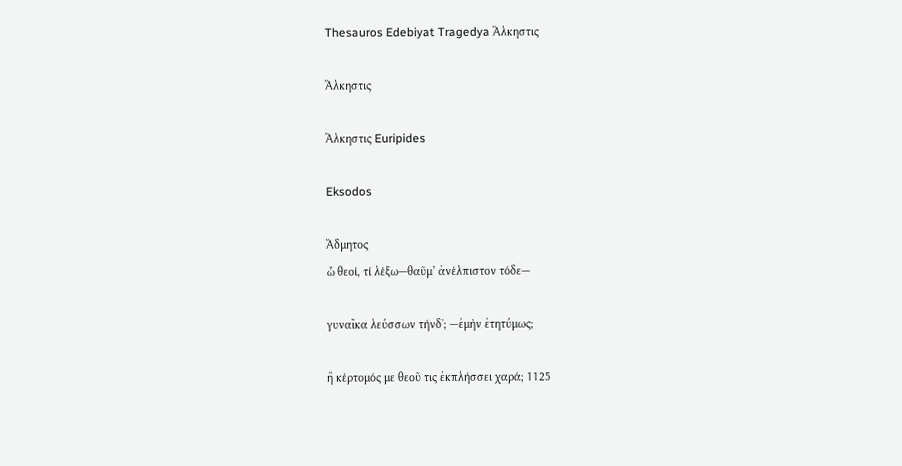Thesauros Edebiyat Tragedya Ἄλκηστις

Ἄλκηστις

Ἄλκηστις Euripides

Eksodos

Ἄδμητος
ὦ θεοί, τί λέξω—θαῦμ’ ἀνέλπιστον τόδε—

γυναῖκα λεύσσων τήνδʼ; —ἐμὴν ἐτητύμως;

ἢ κέρτομός με θεοῦ τις ἐκπλήσσει χαρά; 1125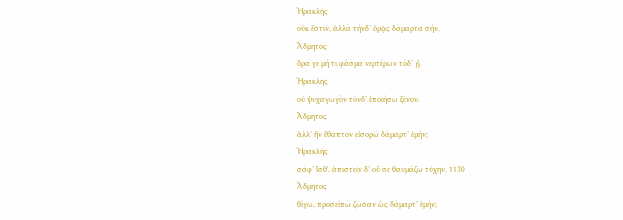Ἡρακλῆς
οὐκ ἔστιν, ἀλλὰ τήνδ’ ὁρᾷς δάμαρτα σήν.
Ἄδμητος
ὅρα γε μή τι φάσμα νερτέρων τόδ’ ᾖ.
Ἡρακλῆς
οὐ ψυχαγωγὸν τόνδ’ ἐποιήσω ξένον.
Ἄδμητος
ἀλλ’ ἣν ἔθαπτον εἰσορῶ δάμαρτ’ ἐμήν;
Ἡρακλῆς
σάφ’ ἴσθʼ. ἀπιστεῖν δ’ οὔ σε θαυμάζω τύχην. 1130
Ἄδμητος
θίγω, προσείπω ζῶσαν ὡς δάμαρτ’ ἐμήν;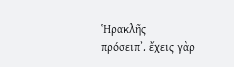Ἡρακλῆς
πρόσειπʼ. ἔχεις γὰρ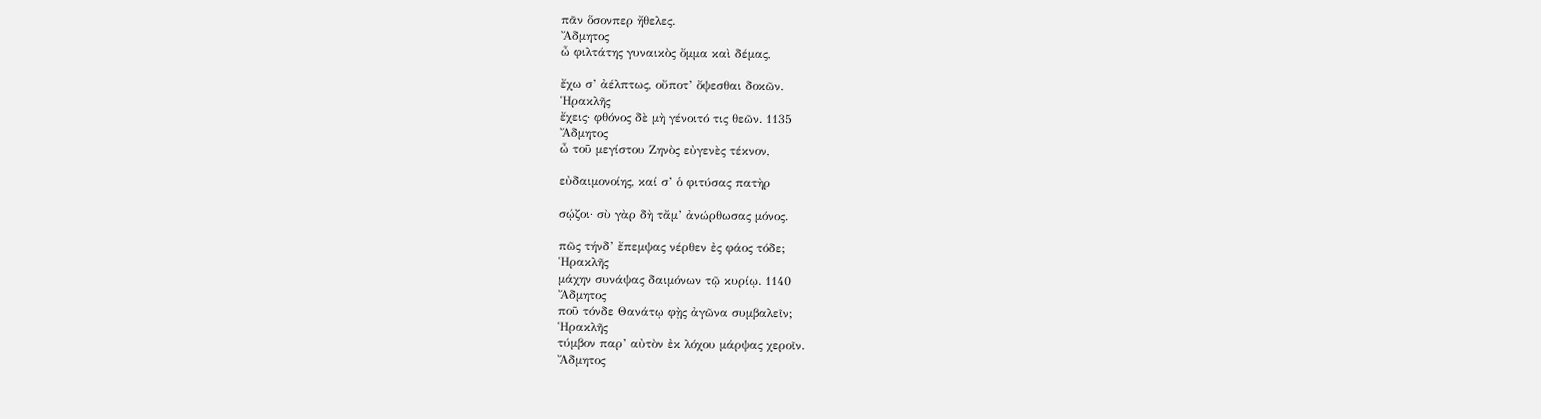πᾶν ὅσονπερ ἤθελες.
Ἄδμητος
ὦ φιλτάτης γυναικὸς ὄμμα καὶ δέμας,

ἔχω σ’ ἀέλπτως, οὔποτ’ ὄψεσθαι δοκῶν.
Ἡρακλῆς
ἔχεις· φθόνος δὲ μὴ γένοιτό τις θεῶν. 1135
Ἄδμητος
ὦ τοῦ μεγίστου Ζηνὸς εὐγενὲς τέκνον,

εὐδαιμονοίης, καί σ’ ὁ φιτύσας πατὴρ

σῴζοι· σὺ γὰρ δὴ τἄμ’ ἀνώρθωσας μόνος.

πῶς τήνδ’ ἔπεμψας νέρθεν ἐς φάος τόδε;
Ἡρακλῆς
μάχην συνάψας δαιμόνων τῷ κυρίῳ. 1140
Ἄδμητος
ποῦ τόνδε Θανάτῳ φῂς ἀγῶνα συμβαλεῖν;
Ἡρακλῆς
τύμβον παρ’ αὐτὸν ἐκ λόχου μάρψας χεροῖν.
Ἄδμητος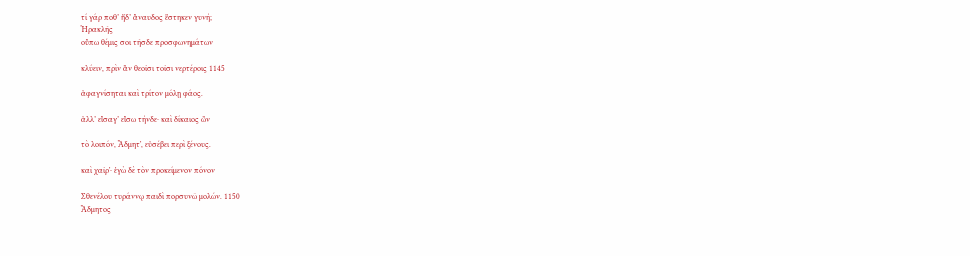τί γάρ ποθ’ ἥδ’ ἄναυδος ἕστηκεν γυνή;
Ἡρακλῆς
οὔπω θέμις σοι τῆσδε προσφωνημάτων

κλύειν, πρὶν ἂν θεοῖσι τοῖσι νερτέροις 1145

ἀφαγνίσηται καὶ τρίτον μόλῃ φάος.

ἀλλ’ εἴσαγ’ εἴσω τήνδε· καὶ δίκαιος ὢν

τὸ λοιπόν, Ἄδμητʼ, εὐσέβει περὶ ξένους.

καὶ χαῖρʼ· ἐγὼ δὲ τὸν προκείμενον πόνον

Σθενέλου τυράννῳ παιδὶ πορσυνῶ μολών. 1150
Ἄδμητος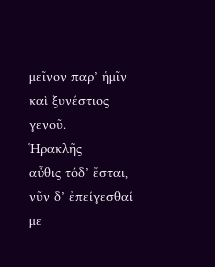μεῖνον παρ’ ἡμῖν καὶ ξυνέστιος γενοῦ.
Ἡρακλῆς
αὖθις τόδ’ ἔσται, νῦν δ’ ἐπείγεσθαί με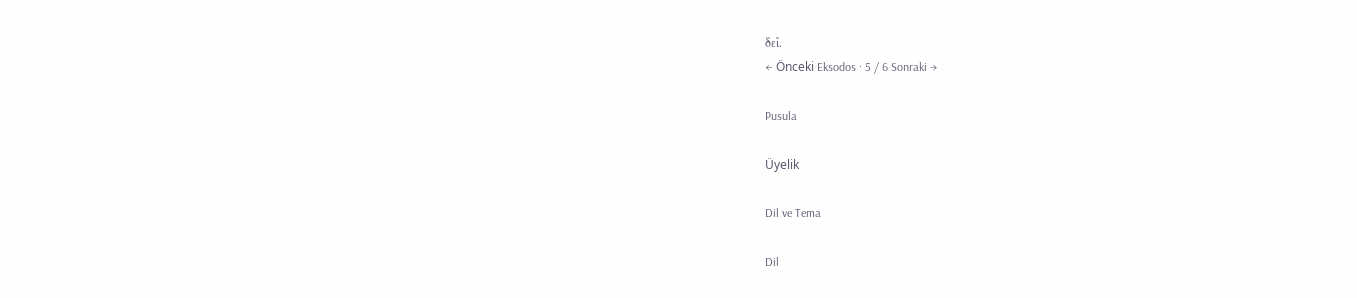δεῖ.
← Önceki Eksodos · 5 / 6 Sonraki →

Pusula

Üyelik

Dil ve Tema

Dil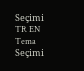Seçimi
TR EN
Tema Seçimi